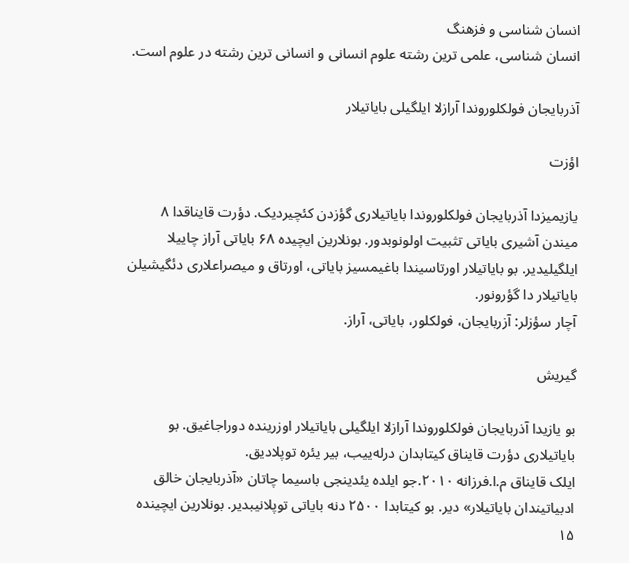انسان شناسی و فزهنگ
انسان شناسی، علمی ترین رشته علوم انسانی و انسانی ترین رشته در علوم است.

آذربایجان فولکلوروندا آرازلا ایلگیلی بایاتیلار

اؤزت

یازیمیزدا آذربایجان فولکلوروندا بایاتیلاری گؤزدن کئچیردیک. دؤرت قایناقدا ۸ میندن آشیری بایاتی تثبیت اولونوبدور. بونلارین ایچیده ۶۸ بایاتی آراز چاییلا ایلگیلیدیر. بو بایاتیلار اورتاسیندا باغیمسیز بایاتی، اورتاق و میصراعلاری دئگیشیلن بایاتیلار دا گؤرونور.
آچار سؤز‌لر: آزربایجان، فولکلور، بایاتی، آراز.

گیریش

بو یازیدا آذربایجان فولکلوروندا آرازلا ایلگیلی بایاتیلار اوزرینده دوراجاغیق. بو بایاتیلاری دؤرت قایناق کیتابدان درله‌ییب، بیر یئره توپلادیق.
ایلک قایناق م.ا.فرزانه ۲۰۱۰.جو ایلده یئدینجی باسیما چاتان «آذربایجان خالق ادبیاتیندان بایاتیلار» دیر. بو کیتابدا ۲۵۰۰ دنه بایاتی توپلانیبدیر. بونلارین ایچینده ۱۵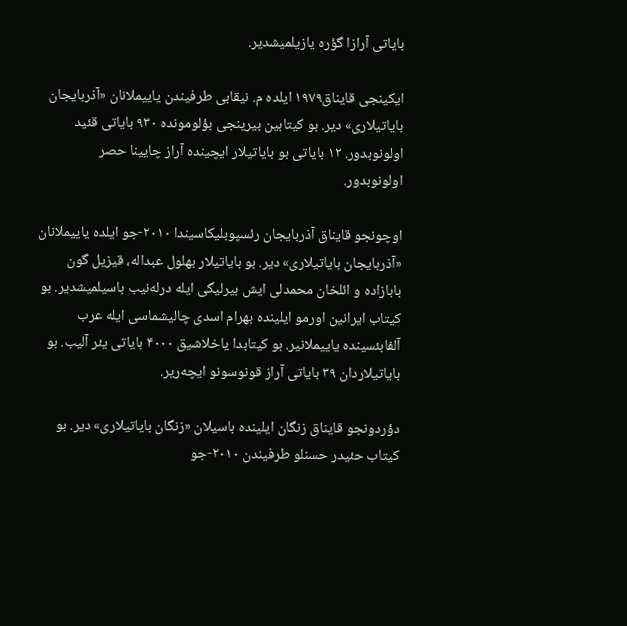بایاتی آرازا گؤره یازیلمیشدیر.

ایکینجی قایناق۱۹۷۹ ایلده م. نیقابی طرفیندن یاییملانان «آذربایجان بایاتیلاری» دیر. بو کیتابین بیرینجی بؤلومونده ۹۳۰ بایاتی قئید اولونوبدور. ۱۲ بایاتی بو بایاتیلار ایچینده آراز چایینا حصر اولونوبدور.

اوچونجو قایناق آذربایجان رئسپوبلیکاسیندا ۲۰۱۰-جو ایلده یاییملانان «آذربایجان بایاتیلاری» دیر. بو بایاتیلار بهلول عبداله، قیزیل گون بابازاده و ائلخان محمدلی ایش بیرلیگی ایله درله‌نیب باسیلمیشدیر. بو کیتاب ایرانین اورمو ایلینده بهرام اسدی چالیشماسی ایله عرب آلفابئسینده یاییملانیر. بو کیتابدا یاخلاشیق ۴۰۰۰ بایاتی یئر آلیب. بو بایاتیلاردان ۳۹ بایاتی آراز قونوسونو ایچه‌ریر.

دؤردونجو قایناق زنگان ایلینده باسیلان «زنگان بایاتیلاری» دیر. بو کیتاب حئیدر حسنلو طرفیندن ۲۰۱۰-جو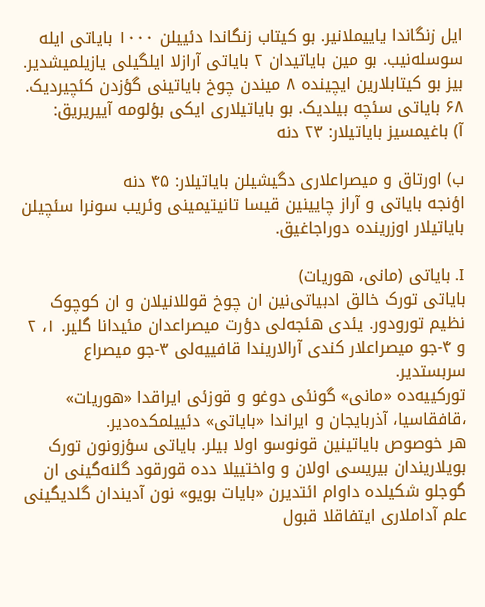ایل زنگاندا یاییملانیر. بو کیتاب زنگاندا دئییلن ۱۰۰۰ بایاتی ایله سوسله‌نیب. بو مین بایاتیدان ۲ بایاتی آرازلا ایلگیلی یازیلمیشدیر.
بیز بو کیتابلارین ایچینده ۸ میندن چوخ بایاتینی گؤزدن کئچیردیک. ۶۸ بایاتی سئچه بیلدیک. بو بایاتیلاری ایکی بؤلومه آییریریق:
آ) باغیمسیز بایاتیلار: ۲۳ دنه

ب) اورتاق و میصراعلاری دگیشیلن بایاتیلار: ۴۵ دنه
اؤنجه بایاتی و آراز چایینین قیسا تانیتیمینی وئریب سونرا سئچیلن بایاتیلار اوزرینده دوراجاغیق.

I. بایاتی (مانی، هوریات)
بایاتی تورک خالق ادبیاتی‌نین ان چوخ قوللانیلان و ان کوچوک نظیم تورودور. یئدی هئجه‌لی دؤرت میصراعدان مئیدانا گلیر. ۱، ۲ و ۴-جو میصراعلار کندی آرالاریندا قافییه‌لی ۳-جو میصراع سربستدیر.
تورکییه‌ده «مانی» گونئی دوغو و قوزئی ایراقدا «هوریات» ،قافقاسیا، آذربایجان و ایراندا «بایاتی» دئییلمکده‌دیر.
هر خوصوص بایاتینین قونوسو اولا بیلر. بایاتی سؤزونون تورک بویلاریندان بیریسی اولان و واختییلا دده قورقود گلنه‌گینی ان گوجلو شکیلده داوام ائتدیرن «بایات بویو» نون آدیندان گلدیگینی علم آداملاری ایتفاقلا قبول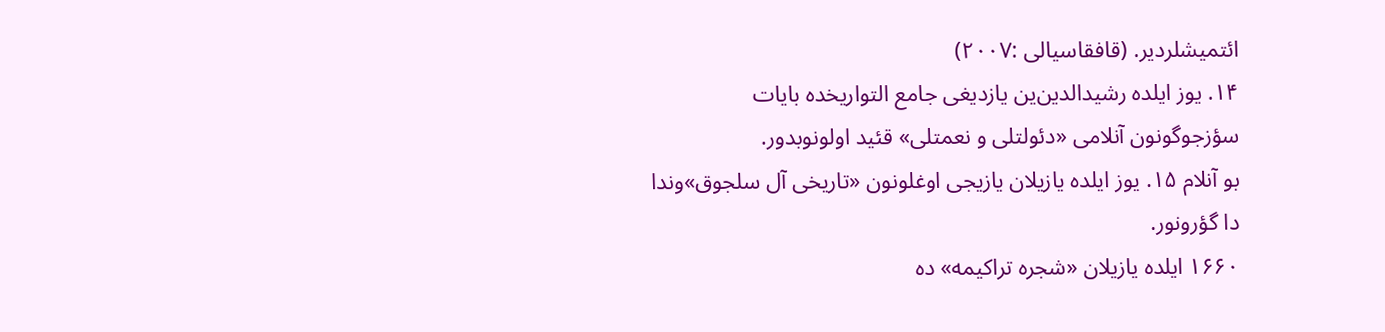ائتمیشلردیر. (قافقاسیالی :۲۰۰۷)
۱۴. یوز ایلده رشیدالدین‌ین یازدیغی جامع التواریخده بایات سؤزجوگونون آنلامی «دئولتلی و نعمتلی» قئید اولونوبدور.
بو آنلام ۱۵. یوز ایلده یازیلان یازیجی اوغلونون «تاریخی آل سلجوق»وندا دا گؤرونور.
۱۶۶۰ ایلده یازیلان «شجره تراکیمه» ده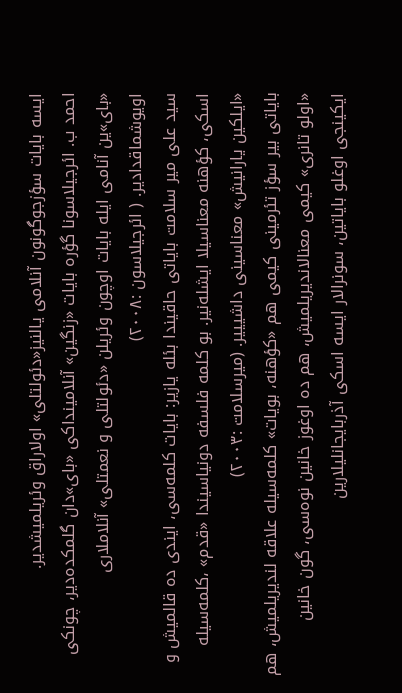ایسه بایات سؤزجوگونون آنلامی یالنیز«دئولتلی» اولاراق وئریلمیشدیر.
احمد ب. ائرجیلاسونا گؤره بایات «زنگین» آنلامینداکی «بای»دان گلمکده‌دیر، چونکی «بای»ین آنامی ایله بایات اوچون وئریلن «دئولتلی و نعمتلی» آنلاملاری اویوشماقدادیر. ( ائرجیلاسون :۲۰۰۸)
سید علی میر سلامت بایاتی حاقیندا بئله یازیر: بایات کلمه‌سی، ایندی ده قالمیش و اسکی، کؤهنه معناسیلا ایشله‌نیر. بو کلمه فلسفه دونیاسیندا «قدم» ،کلمه‌سیله «ایلکین یارانیش» معناسینی داشیییر. (میرسلامت :۲۰۰۳)
بایاتی بیر سؤز تئرمینی کیمی هم «کؤهنه، بویات» کلمه‌سیله علاقه لندیریلمیش، هم «اولو تانری» کیمی معنالاندیریلمیش، هم ده اوغوز خانین نوه‌سی، گون خانین ایکینجی اوغلو بایاتین، سونرالار ایسه اسکی آذربایجانلیلارین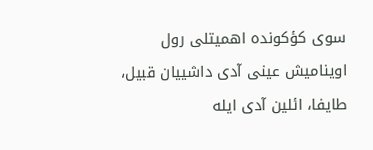سوی کؤکونده اهمیتلی رول اوینامیش عینی آدی داشییان قبیل، طایفا، ائلین آدی ایله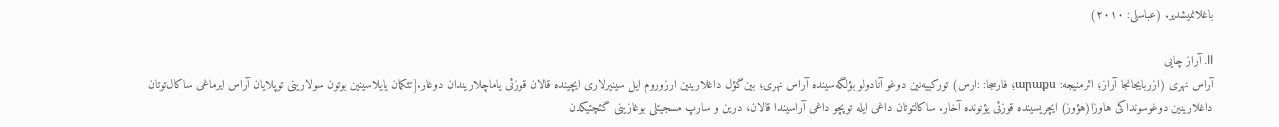باغلانمیشدیر. (عباسلی: ۲۰۱۰)

II. آراز چایی
آراس نهری (ازربایجانجا آراز؛ ائرمنیجه: արաքս؛ فارسجا: :ارس) تورکییه‌نین دوغو آنادولو بؤلگه‌سینده آراس نهری؛ بین‌گؤل داغلارینین ارزوروم ایل سینیرلاری ایچینده قالان قوزئی یاماچلاریندان دوغار.[تئکمان یایلاسینین بوتون سولارینی توپلایان آراس ایرماغی ساکال‌توتان داغلارینین دوغوسونداکی هاوزا(هؤوز) ایچریسینده قوزئی یؤنونده آخار. ساکالتوتان داغی ایله توپچو داغی آراسیندا قالان، درین و سارپ مسجیتلی بوغازینی گئچتیکدن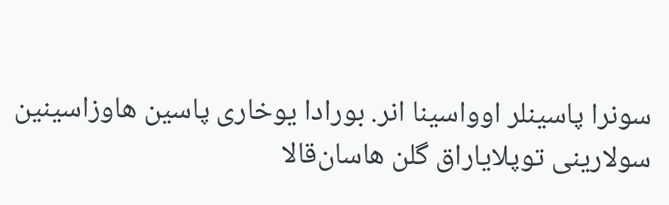سونرا پاسینلر اوواسینا انر. بورادا یوخاری پاسین هاوزاسینین سولارینی توپلایاراق گلن هاسان‌قالا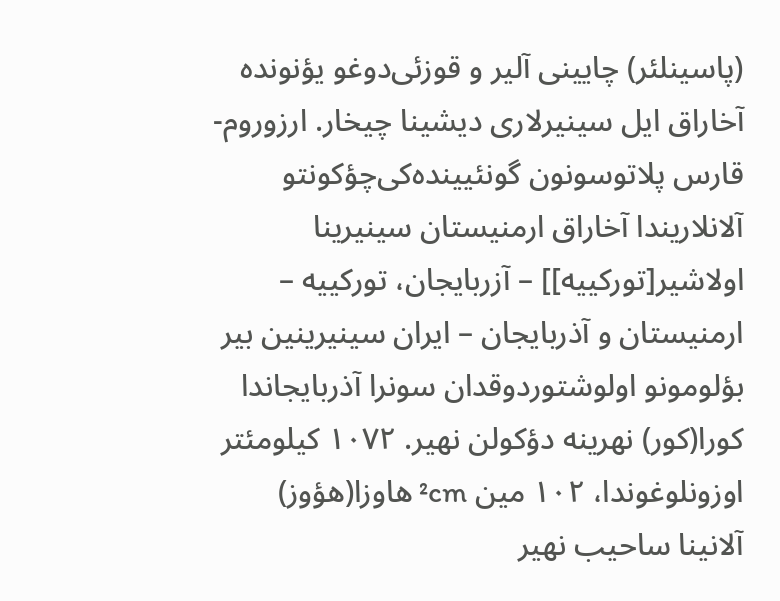(پاسینلئر) چایینی آلیر و قوزئی‌دوغو یؤنونده آخاراق ایل سینیرلاری دیشینا چیخار. ارزوروم-قارس پلاتوسونون گونئیینده‌کی‌چؤکونتو آلانلاریندا آخاراق ارمنیستان سینیرینا اولاشیر[تورکییه]] – آزربایجان، تورکییه – ارمنیستان و آذربایجان – ایران سینیرینین بیر بؤلومونو اولوشتوردوقدان سونرا آذربایجاندا کورا(کور) نهرینه دؤکولن نهیر. ۱۰۷۲ کیلومئتر اوزونلوغوندا، ۱۰۲ مین ²cm هاوزا(هؤوز) آلانینا ساحیب نهیر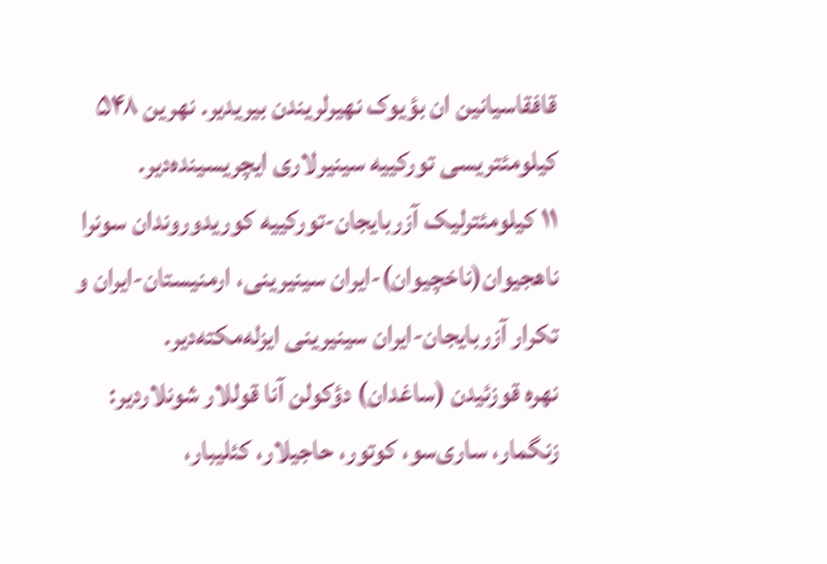قافقاسیانین ان بؤیوک نهیرلریندن بیریدیر. نهرین ۵۴۸ کیلومئتریسی تورکییه سینیرلاری ایچریسینده‌دیر.
۱۱ کیلومئترلیک آزربایجان-تورکییه کوریدوروندان سونرا ناهجیوان(ناخچیوان)-ایران سینیرینی، ارمنیستان-ایران و تکرار آزربایجان-ایران سینیرینی ایزله‌مکته‌دیر.
نهره قوزئیدن (ساغدان) دؤکولن آنا قوللار شونلاردیر: زنگمار، ساری‌سو، کوتور، حاجیلار، کئلیبار،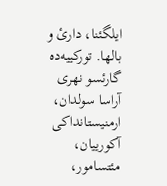ایلگئنا، دارئ و بالها. تورکییه‌ده گارئسو نهری آراسا سولدان، ارمنیستانداکی آکورییان، مئتسامور،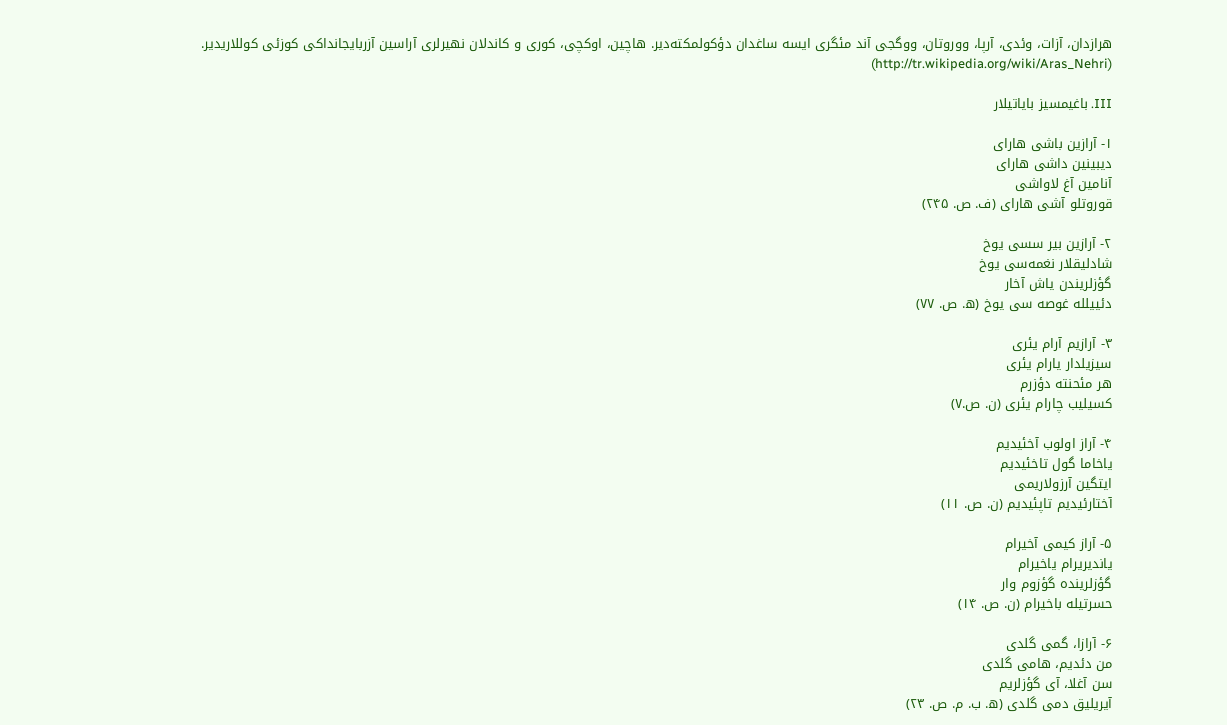هرازدان، آزات، وئدی، آرپا، ووروتان، ووگجی آند مئگری ایسه ساغدان دؤکولمکته‌دیر. هاچین، اوکچی، کوری و کاندلان نهیرلری آراسین آزربایجانداکی کوزئی کوللاریدیر. (http://tr.wikipedia.org/wiki/Aras_Nehri)

III. باغیمسیز بایاتیلار

۱- آرازین باشی هارای
دیبینین داشی هارای
آنامین آغ لاواشی
قوروتلو آشی هارای (ف. ص. ۲۴۵)

۲- آرازین بیر سسی یوخ
شادلیقلار نغمه‌سی یوخ
گؤزلریندن یاش آخار
دئییلله غوصه سی یوخ (ه. ص. ۷۷)

۳- آرازیم آرام یئری
سیزیلدار یارام یئری
هر مئحنته دؤزرم
کسیلیب چارام یئری (ن. ص.۷)

۴- آراز اولوب آخئیدیم
یاخاما گول تاخئیدیم
ایتگین آرزولاریمی
آختارئیدیم تاپئیدیم (ن. ص. ۱۱)

۵- آراز کیمی آخیرام
یاندیریرام یاخیرام
گؤزلرینده گؤزوم وار
حسرتیله باخیرام (ن. ص. ۱۴)

۶- آرازا، گمی گلدی
من دئدیم، هامی گلدی
سن آغلا، آی گؤزلریم
آیریلیق د‌می گلدی (ه. ب. م. ص. ۲۳)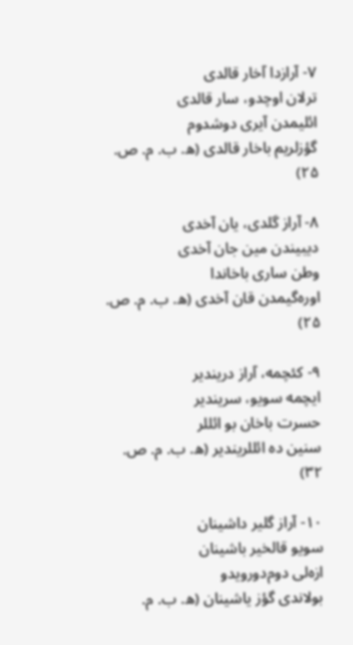۷- آرازدا آخار قالدی
ترلان اوچدو، سار قالدی
ائلیمدن آیری دوشدوم
گؤزلریم باخار قالدی (ه. ب. م. ص. ۲۵)

۸- آراز گلدی، یان آخدی
دیبیندن مین جان آخدی
وطن ساری باخاندا
اوره‌گیمدن قان آخدی (ه. ب. م. ص. ۲۵)

۹- کئچمه، آراز دریندیر
ایچمه سویو، سریندیر
حسرت باخان بو ائللر
سنین ده ائللریندیر (ه. ب. م. ص. ۳۲)

۱۰- آراز گلیر داشینان
سویو قالخیر باشینان
ازه‌لی دوم‌دورویدو
بولاندی گؤز یاشینان (ه. ب. م.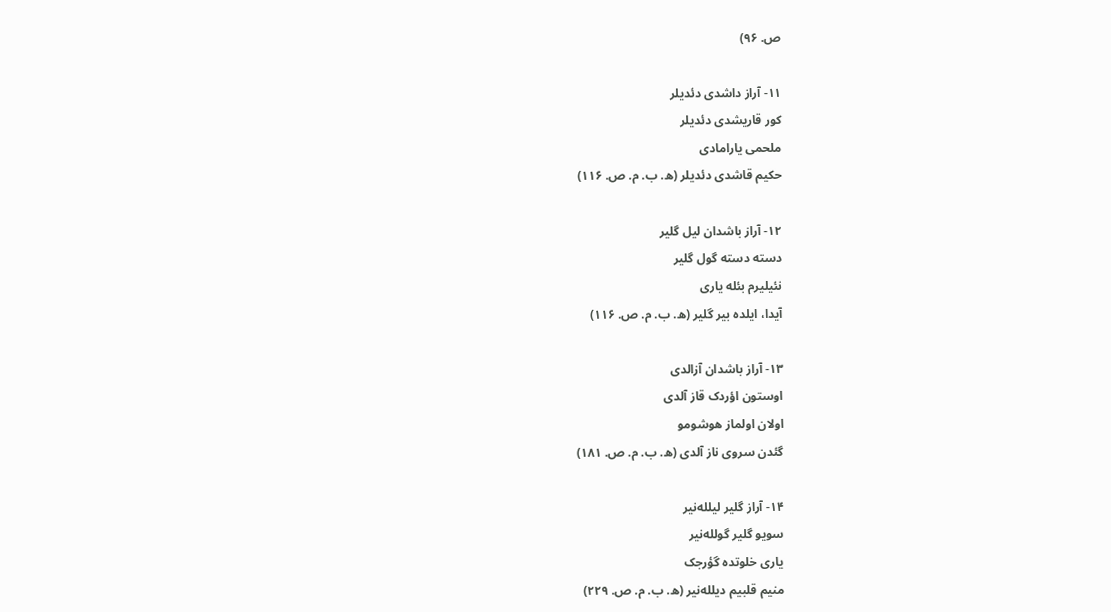ص. ۹۶)

۱۱- آراز داشدی دئدیلر
کور قاریشدی دئدیلر
ملحمی یارامادی
حکیم قاشدی دئدیلر (ه. ب. م. ص. ۱۱۶)

۱۲- آراز باشدان لیل گلیر
دسته دسته گول گلیر
نئیلیرم بئله یاری
آیدا، ایلده بیر گلیر (ه. ب. م. ص. ۱۱۶)

۱۳- آراز باشدان آزالدی
اوستون اؤردک قاز آلدی
اولان اولماز هوشومو
گئدن سروی ناز آلدی (ه. ب. م. ص. ۱۸۱)

۱۴- آراز گلیر لیلله‌نیر
سویو گلیر گولله‌نیر
یاری خلوتده گؤرجک
منیم قلبیم دیلله‌نیر (ه. ب. م. ص. ۲۲۹)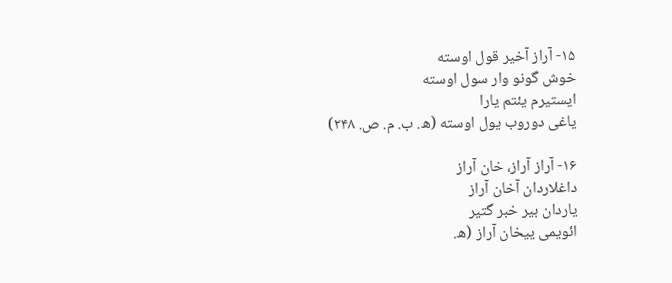۱۵- آراز آخیر قول اوسته
خوش گونو وار سول اوسته
ایستیرم یئتم یارا
یاغی دوروب یول اوسته (ه. ب. م. ص. ۲۴۸)

۱۶- آراز آراز، خان آراز
داغلاردان آخان آراز
یاردان بیر خبر گتیر
ائویمی ییخان آراز (ه.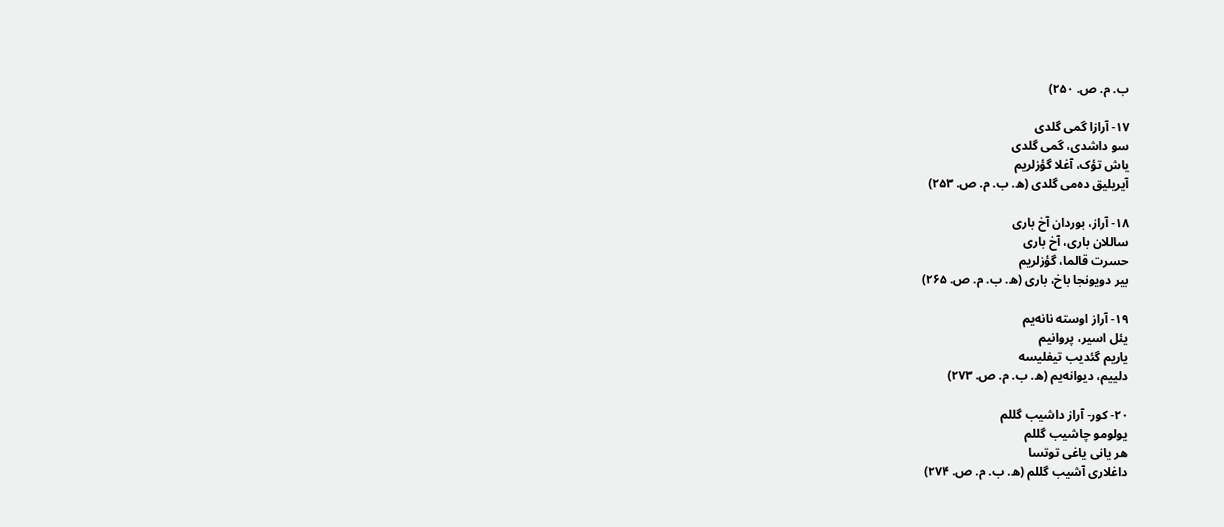ب. م. ص. ۲۵۰)

۱۷- آرازا گمی گلدی
سو داشدی، گمی گلدی
یاش تؤک، آغلا گؤزلریم
آیریلیق ده‌می گلدی (ه. ب. م. ص. ۲۵۳)

۱۸- آراز، بوردان آخ باری
ساللان باری، آخ باری
حسرت قالما، گؤزلریم
بیر دویونجا باخ، باری (ه. ب. م. ص. ۲۶۵)

۱۹- آراز اوسته نانه‌یم
یئل اسیر، پروانیم
یاریم گئدیب تیفلیسه
دلییم، دیوانه‌یم (ه. ب. م. ص. ۲۷۳)

۲۰- کور- آراز داشیب گللم
یولومو چاشیب گللم
هر یانی یاغی توتسا
داغلاری آشیب گللم (ه. ب. م. ص. ۲۷۴)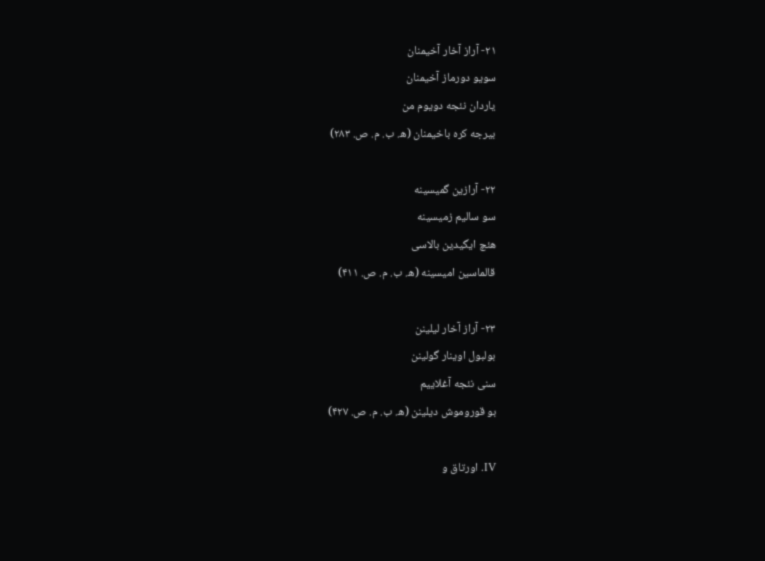۲۱- آراز آخار آخیمنان
سویو دورماز آخیمنان
یاردان نئجه دویوم من
بیرجه کره باخیمنان (ه. ب. م. ص. ۲۸۳)

۲۲- آرازین گمیسینه
سو سالیم زمیسینه
هئچ ایگیدین بالاسی
قالماسین امیسینه (ه. ب. م. ص. ۴۱۱)

۲۳- آراز آخار لیلینن
بولبول اوینار گولینن
سنی نئجه آغلاییم
بو قوروموش دیلینن (ه. ب. م. ص. ۴۲۷)

IV. اورتاق و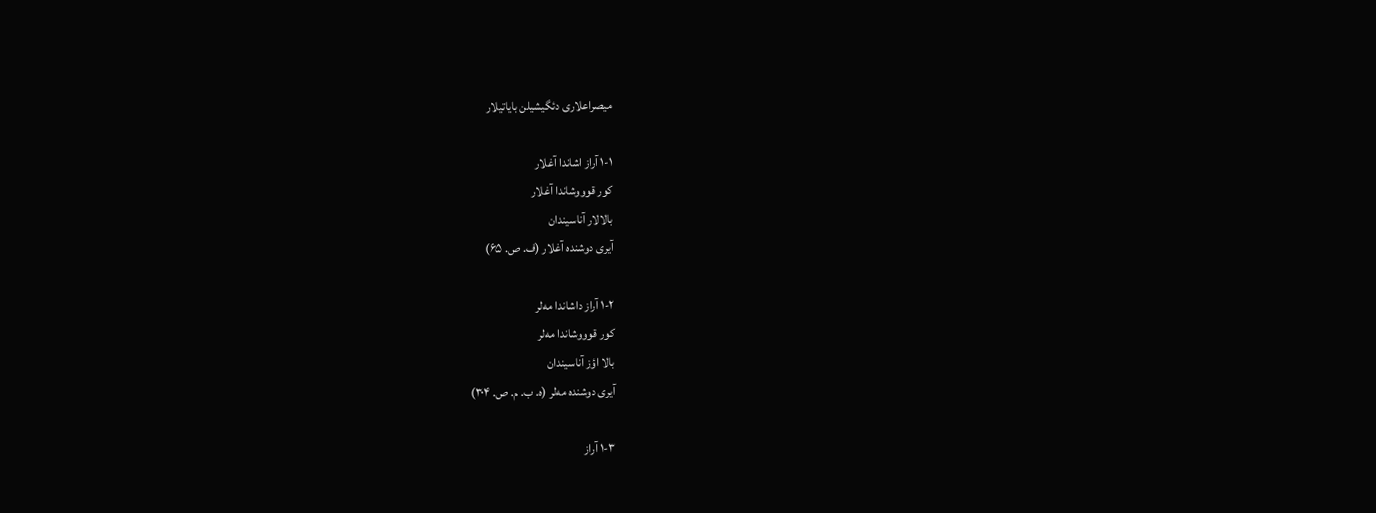میصراعلاری دئگیشیلن بایاتیلار

۱-۱ آراز اشاندا آغلار
کور قوووشاندا آغلار
بالالار آناسیندان
آیری دوشنده آغلار (ف. ص. ۶۵)

۱-۲ آراز داشاندا مه‌لر
کور قوووشاندا مه‌لر
بالا اؤز آناسیندان
آیری دوشنده مه‌لر (ه. ب. م. ص. ۳۰۴)

۱-۳ آراز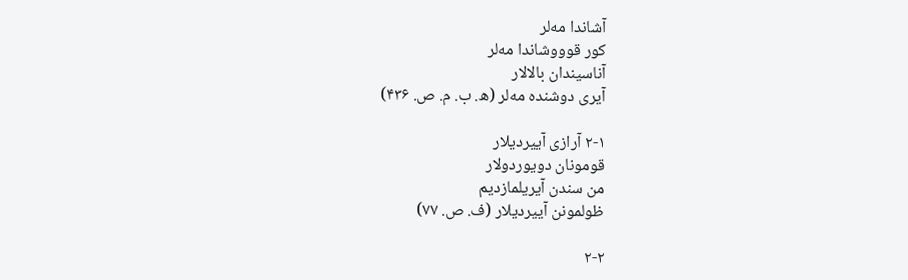آشاندا مه‌لر
کور قوووشاندا مه‌لر
آناسیندان بالالار
آیری دوشنده مه‌لر (ه. ب. م. ص. ۴۳۶)

۲-۱ آرازی آییردیلار
قومونان دویوردولار
من سندن آیریلمازدیم
ظولمونن آییردیلار (ف. ص. ۷۷)

۲-۲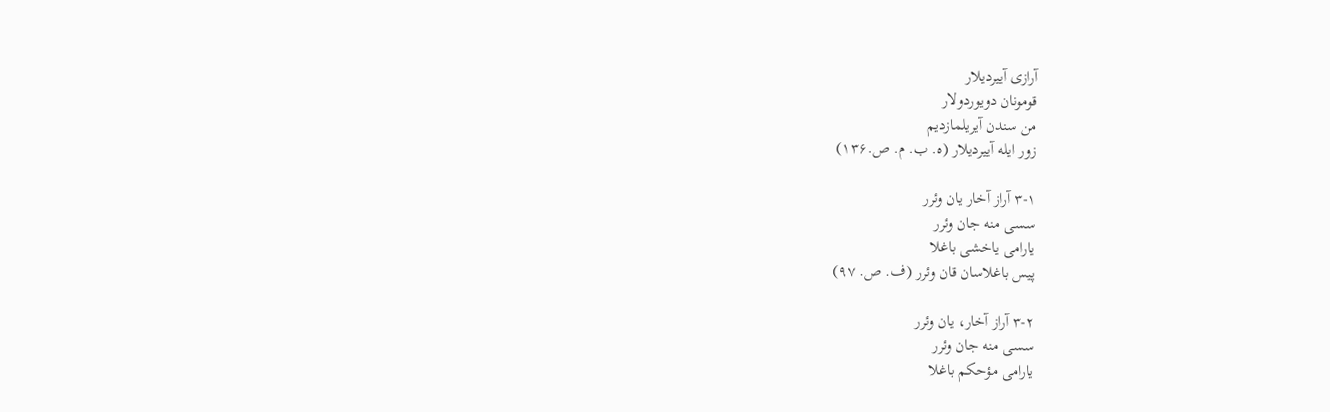آرازی آییردیلار
قومونان دویوردولار
من سندن آیریلمازدیم
زور ایله آییردیلار (ه. ب. م. ص.۱۳۶)

۳-۱ آراز آخار یان وئرر
سسی منه جان وئرر
یارامی یاخشی باغلا
پیس باغلاسان قان وئرر (ف. ص. ۹۷)

۳-۲ آراز آخار، یان وئرر
سسی منه جان وئرر
یارامی مؤحکم باغلا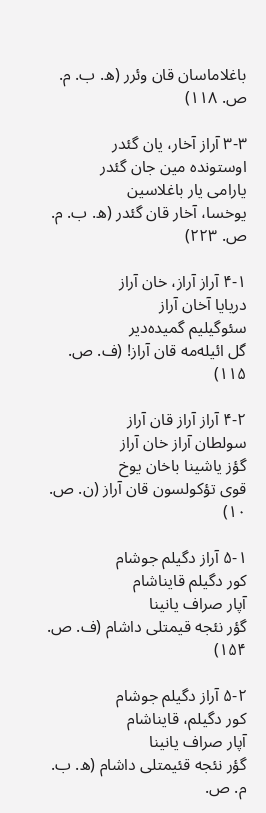باغلاماسان قان وئرر (ه. ب. م. ص. ۱۱۸)

۳-۳ آراز آخار، یان گئدر
اوستونده مین جان گئدر
یارامی یار باغلاسین
یوخسا، آخار قان گئدر (ه. ب. م. ص. ۲۲۳)

۴-۱ آراز آراز، خان آراز
دریایا آخان آراز
سئوگیلیم گمیده‌دیر
گل ائیله‌مه قان آراز! (ف. ص. ۱۱۵)

۴-۲ آراز آراز قان آراز
سولطان آراز خان آراز
گؤز یاشینا باخان یوخ
قوی تؤکولسون قان آراز (ن. ص. ۱۰)

۵-۱ آراز دگیلم جوشام
کور دگیلم قایناشام
آپار صراف یانینا
گؤر نئجه قیمتلی داشام (ف. ص. ۱۵۴)

۵-۲ آراز دگیلم جوشام
کور دگیلم، قایناشام
آپار صراف یانینا
گؤر نئجه قئیمتلی داشام (ه. ب. م. ص.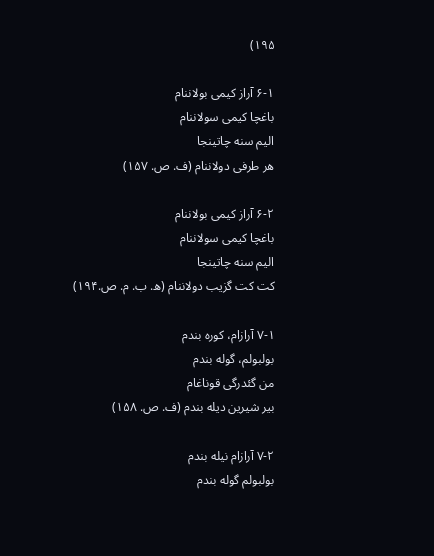۱۹۵)

۶-۱ آراز کیمی بولاننام
باغچا کیمی سولاننام
الیم سنه چاتینجا
هر طرفی دولاننام (ف. ص. ۱۵۷)

۶-۲ آراز کیمی بولاننام
باغچا کیمی سولاننام
الیم سنه چاتینجا
کت کت گزیب دولاننام (ه. ب. م. ص.۱۹۴)

۷-۱ آرازام، کوره بندم
بولبولم، گوله بندم
من گئدرگی قوناغام
بیر شیرین دیله بندم (ف. ص. ۱۵۸)

۷-۲ آرازام نیله بندم
بولبولم گوله بندم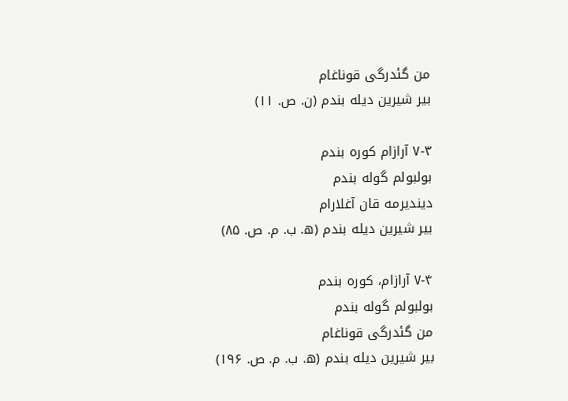من گئدرگی قوناغام
بیر شیرین دیله بندم (ن. ص. ۱۱)

۷-۳ آرازام کوره بندم
بولبولم گوله بندم
دیندیرمه قان آغلارام
بیر شیرین دیله بندم (ه. ب. م. ص. ۸۵)

۷-۴ آرازام، کوره بندم
بولبولم گوله بندم
من گئدرگی قوناغام
بیر شیرین دیله بندم (ه. ب. م. ص. ۱۹۶)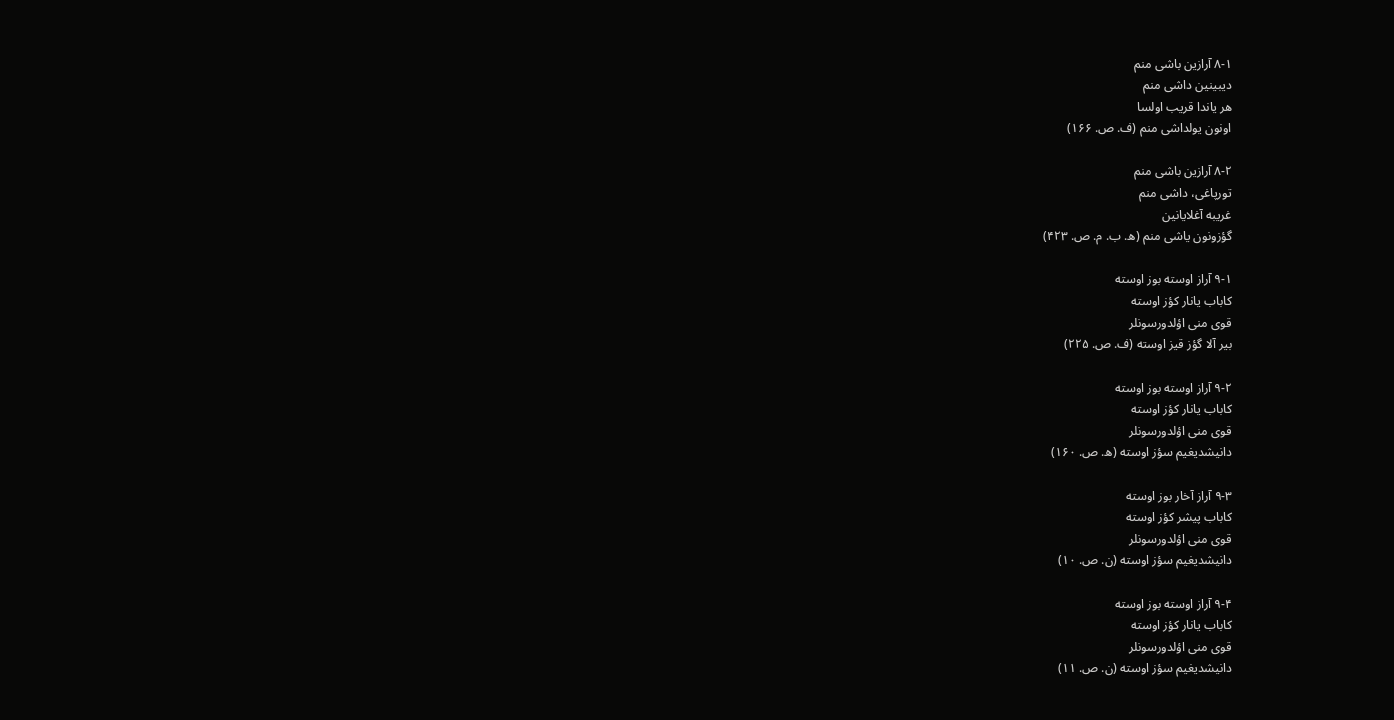۸-۱ آرازین باشی منم
دیبینین داشی منم
هر یاندا قریب اولسا
اونون یولداشی منم (ف. ص. ۱۶۶)

۸-۲ آرازین باشی منم
تورپاغی، داشی منم
غریبه آغلایانین
گؤزونون یاشی منم (ه. ب. م. ص. ۴۲۳)

۹-۱ آراز اوسته بوز اوسته
کاباب یانار کؤز اوسته
قوی منی اؤلدورسونلر
بیر آلا گؤز قیز اوسته (ف. ص. ۲۲۵)

۹-۲ آراز اوسته بوز اوسته
کاباب یانار کؤز اوسته
قوی منی اؤلدورسونلر
دانیشدیغیم سؤز اوسته (ه. ص. ۱۶۰)

۹-۳ آراز آخار بوز اوسته
کاباب پیشر کؤز اوسته
قوی منی اؤلدورسونلر
دانیشدیغیم سؤز اوسته (ن. ص. ۱۰)

۹-۴ آراز اوسته بوز اوسته
کاباب یانار کؤز اوسته
قوی منی اؤلدورسونلر
دانیشدیغیم سؤز اوسته (ن. ص. ۱۱)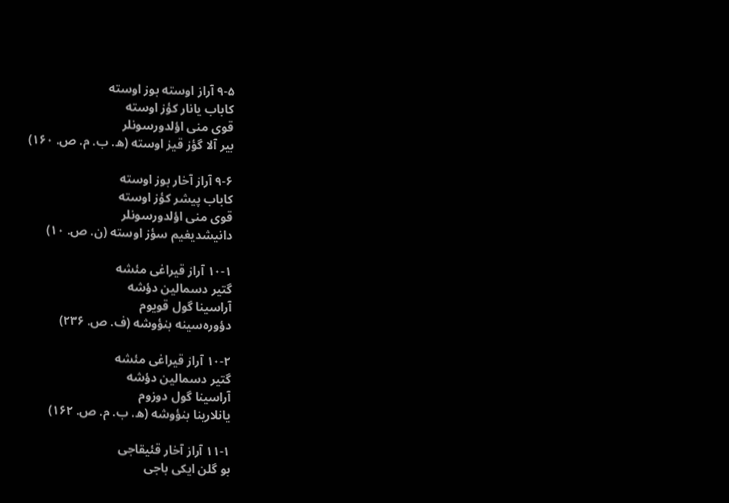۹-۵ آراز اوسته بوز اوسته
کاباب یانار کؤز اوسته
قوی منی اؤلدورسونلر
بیر آلا گؤز قیز اوسته (ه. ب. م. ص. ۱۶۰)

۹-۶ آراز آخار بوز اوسته
کاباب پیشر کؤز اوسته
قوی منی اؤلدورسونلر
دانیشدیغیم سؤز اوسته (ن. ص. ۱۰)

۱۰-۱ آراز قیراغی مئشه
گتیر دسمالین دؤشه
آراسینا گول قویوم
دؤوره‌سینه بنؤوشه (ف. ص. ۲۳۶)

۱۰-۲ آراز قیراغی مئشه
گتیر دسمالین دؤشه
آراسینا گول دوزوم
یانلارینا بنؤوشه (ه. ب. م. ص. ۱۶۲)

۱۱-۱ آراز آخار قئیقاجی
بو گلن ایکی باجی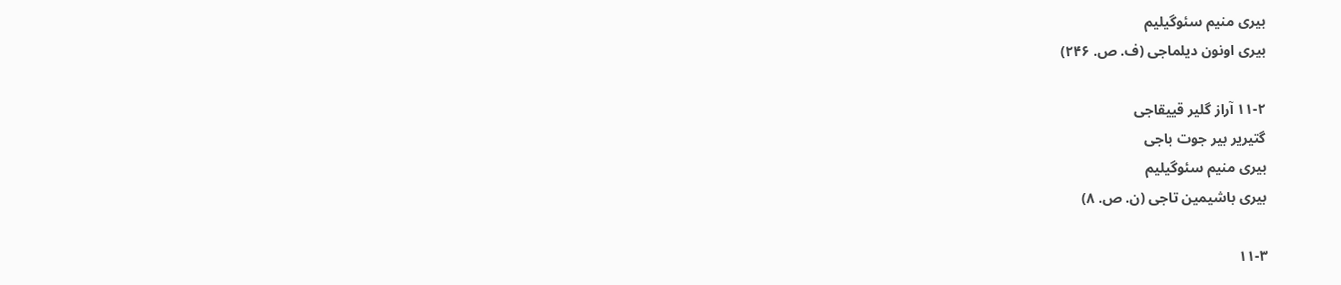بیری منیم سئوگیلیم
بیری اونون دیلماجی (ف. ص. ۲۴۶)

۱۱-۲ آراز گلیر قییقاجی
گتیریر بیر جوت باجی
بیری منیم سئوگیلیم
بیری باشیمین تاجی (ن. ص. ۸)

۱۱-۳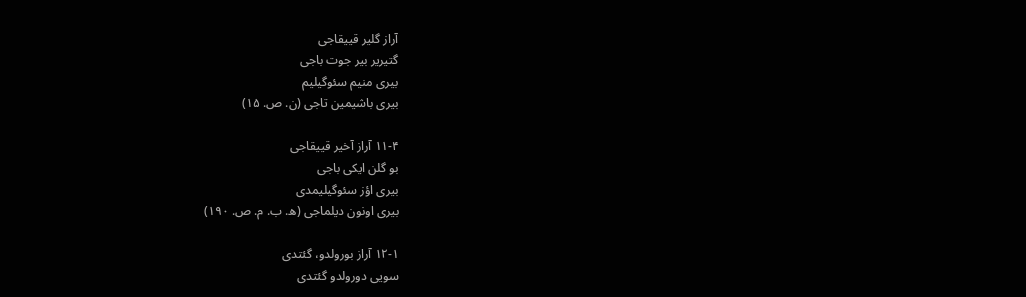آراز گلیر قییقاجی
گتیریر بیر جوت باجی
بیری منیم سئوگیلیم
بیری باشیمین تاجی (ن. ص. ۱۵)

۱۱-۴ آراز آخیر قییقاجی
بو گلن ایکی باجی
بیری اؤز سئوگیلیمدی
بیری اونون دیلماجی (ه. ب. م. ص. ۱۹۰)

۱۲-۱ آراز بورولدو، گئتدی
سویی دورولدو گئتدی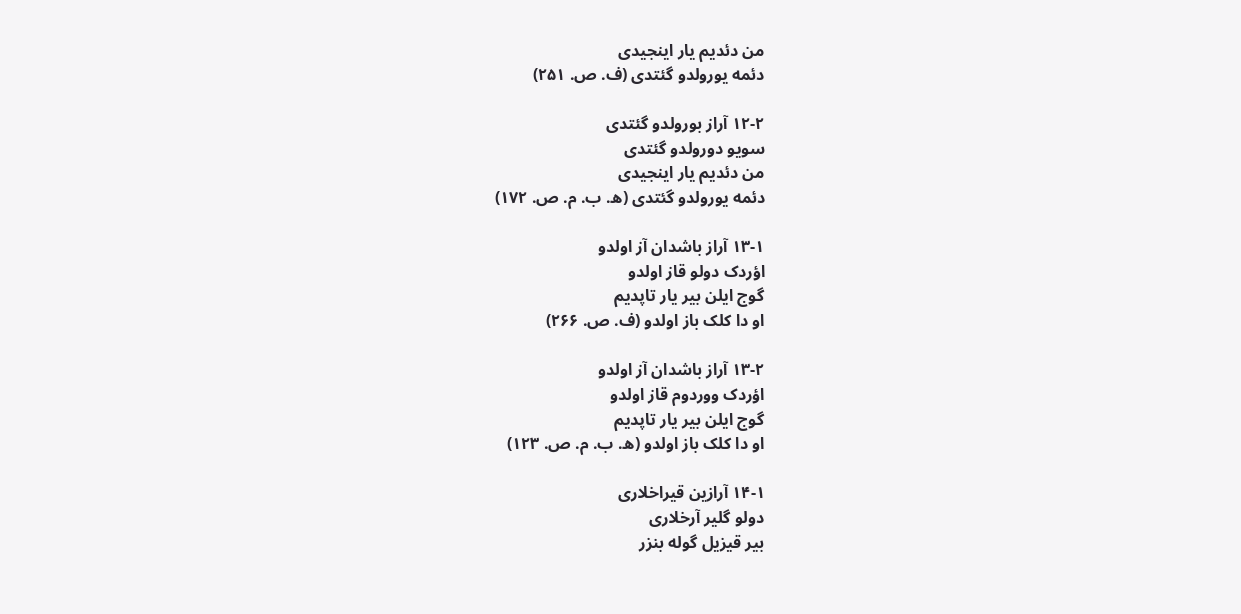من دئدیم یار اینجیدی
دئمه یورولدو گئتدی (ف. ص. ۲۵۱)

۱۲-۲ آراز بورولدو گئتدی
سویو دورولدو گئتدی
من دئدیم یار اینجیدی
دئمه یورولدو گئتدی (ه. ب. م. ص. ۱۷۲)

۱۳-۱ آراز باشدان آز اولدو
اؤردک دولو قاز اولدو
گوج ایلن بیر یار تاپدیم
او دا کلک باز اولدو (ف. ص. ۲۶۶)

۱۳-۲ آراز باشدان آز اولدو
اؤردک ووردوم قاز اولدو
گوج ایلن بیر یار تاپدیم
او دا کلک باز اولدو (ه. ب. م. ص. ۱۲۳)

۱۴-۱ آرازین قیراخلاری
دولو گلیر آرخلاری
بیر قیزیل گوله بنزر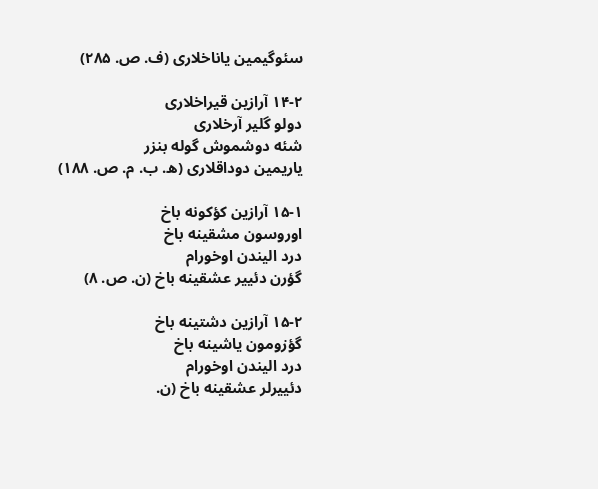سئوگیمین یاناخلاری (ف. ص. ۲۸۵)

۱۴-۲ آرازین قیراخلاری
دولو گلیر آرخلاری
شئه دوشموش گوله بنزر
یاریمین دوداقلاری (ه. ب. م. ص. ۱۸۸)

۱۵-۱ آرازین کؤکونه باخ
اوروسون مشقینه باخ
درد الیندن اوخورام
گؤرن دئییر عشقینه باخ (ن. ص. ۸)

۱۵-۲ آرازین دشتینه باخ
گؤزومون یاشینه باخ
درد الیندن اوخورام
دئییرلر عشقینه باخ (ن.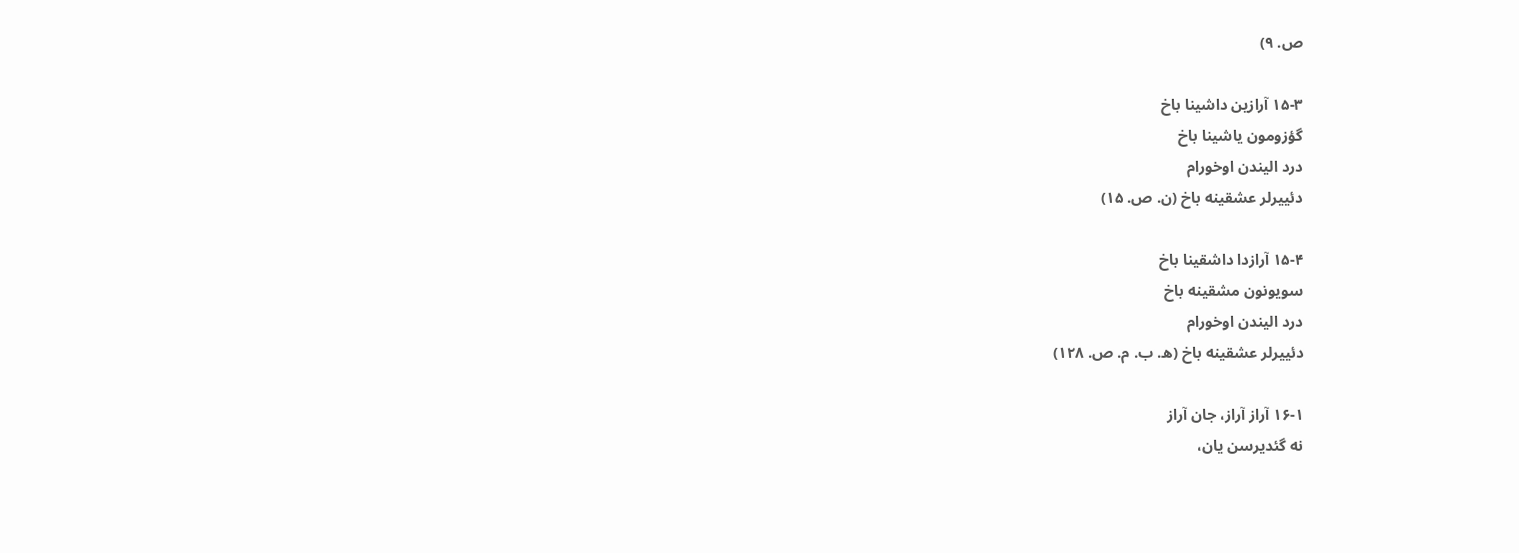ص. ۹)

۱۵-۳ آرازین داشینا باخ
گؤزومون یاشینا باخ
درد الیندن اوخورام
دئییرلر عشقینه باخ (ن. ص. ۱۵)

۱۵-۴ آرازدا داشقینا باخ
سویونون مشقینه باخ
درد الیندن اوخورام
دئییرلر عشقینه باخ (ه. ب. م. ص. ۱۲۸)

۱۶-۱ آراز آراز، جان آراز
نه گئدیرسن یان،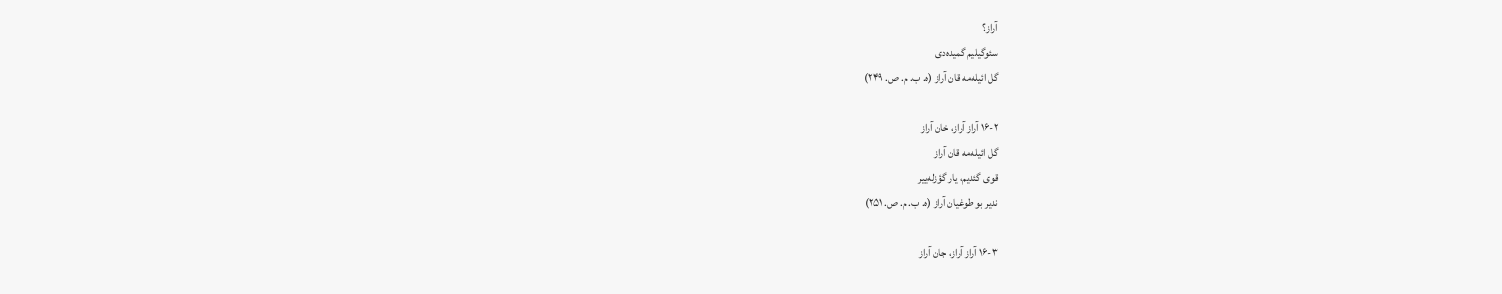آراز؟
سئوگیلیم گمیده‌دی
گل ائیله‌مه قان آراز (ه. ب. م. ص. ۲۴۹)

۱۶-۲ آراز آراز، خان آراز
گل ائیله‌مه قان آراز
قوی گئدیم، یار گؤزله‌ییر
ندیر بو طوغیان آراز (ه. ب. م. ص. ۲۵۱)

۱۶-۳ آراز آراز، جان آراز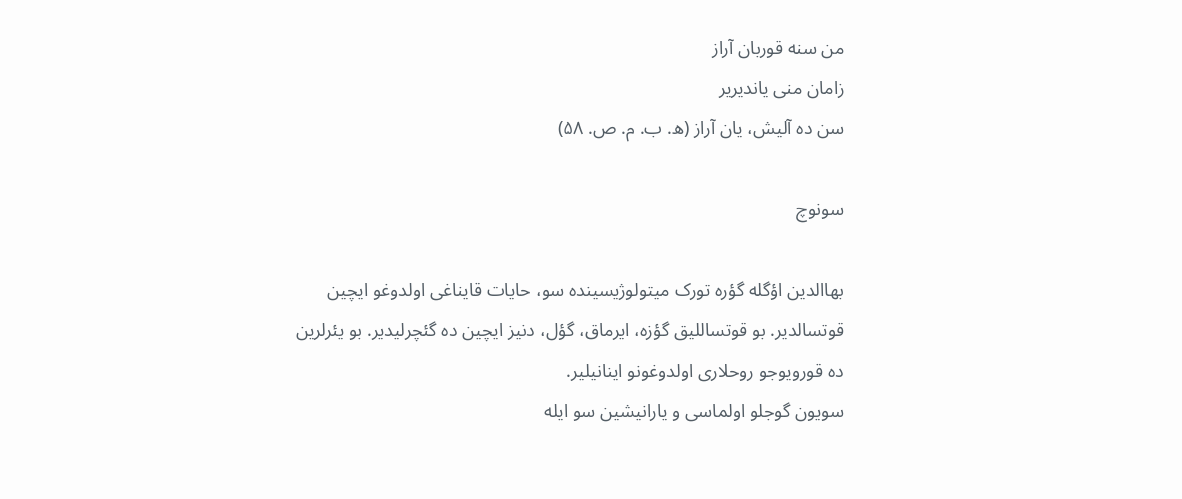من سنه قوربان آراز
زامان منی یاندیریر
سن ده آلیش، یان آراز (ه. ب. م. ص. ۵۸)

سونوچ

بهاالدین اؤگله گؤره تورک میتولوژیسینده سو، حایات قایناغی اولدوغو ایچین قوتسالدیر. بو قوتساللیق گؤزه، ایرماق، گؤل، دنیز ایچین ده گئچرلیدیر. بو یئرلرین ده قورویوجو روحلاری اولدوغونو اینانیلیر.
سویون گوجلو اولماسی و یارانیشین سو ایله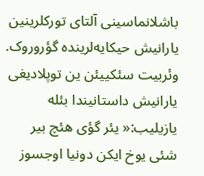باشلانماسینی آلتای تورکلرینین یارانیش حیکایه‌لرینده گؤروروک. وئربیت سئکییئن ین توپلادیغی یارانیش داستانیندا بئله یازیلیب:« یئر گؤی هئچ بیر شئی یوخ ایکن دونیا اوجسوز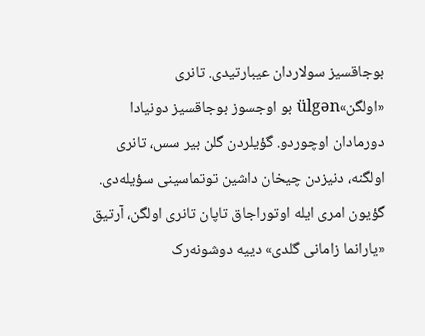بوجاقسیز سولاردان عیبارتیدی. تانری «اولگن»ülgən بو اوجسوز بوجاقسیز دونیادا دورمادان اوچوردو. گؤیلردن گلن بیر سس، تانری اولگنه، دنیزدن چیخان داشین توتماسینی سؤیله‌دی. گؤیون امری ایله اوتوراجاق تاپان تانری اولگن، آرتیق «یارانما زامانی گلدی» دییه دوشونه‌رک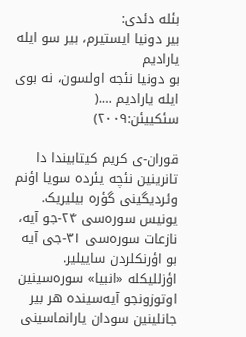بئله دئدی:
بیر دونیا ایستیرم، بیر سو ایله یارادیم
بو دونیا نئجه اولسون، نه بوی ایله یارادیم ….( سئکییئن:۲۰۰۹)

قوران-ی کریم کیتابیندا دا تانرینین نئچه یئرده سویا اؤنم وئردیگینی گؤره بیلیریک. یونیس سوره‌سی ۲۴-جو آیه، نازعات سوره‌سی ۳۱-جی آیه بو اؤرنکلردن ساییلیر. اؤزللیکله «انبیا» سوره‌سینین اوتوزونجو آیه‌سینده هر بیر جانلینین سودان یارانماسینی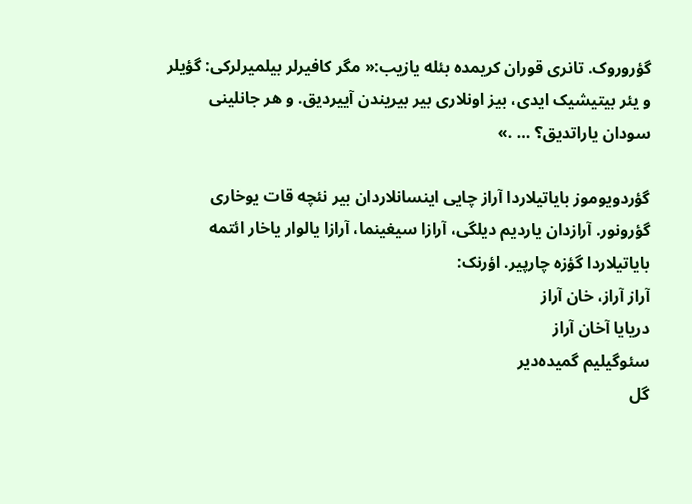گؤروروک. تانری قوران کریمده بئله یازیب:« مگر کافیرلر بیلمیرلرکی: گؤیلر و یئر بیتیشیک ایدی، بیز اونلاری بیر بیریندن آییردیق. و هر جانلینی سودان یاراتدیق؟ … .»

گؤردویوموز بایاتیلاردا آراز چایی اینسانلاردان بیر نئچه قات یوخاری گؤرونور. آرازدان یاردیم دیلگی، آرازا سیغینما، آرازا یالوار یاخار ائتمه بایاتیلاردا گؤزه چارپیر. اؤرنک:
آراز آراز، خان آراز
دریایا آخان آراز
سئوگیلیم گمیده‌دیر
گل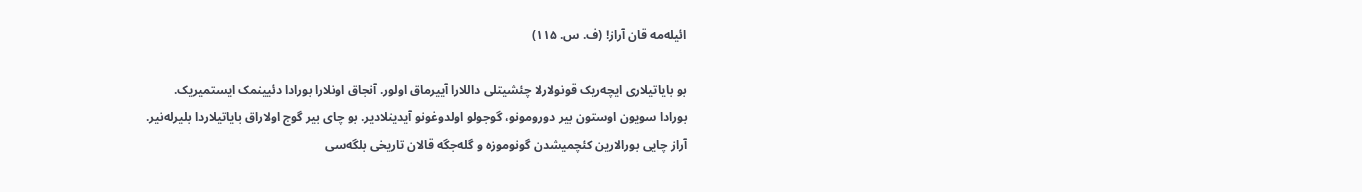ائیله‌مه قان آراز! (ف. س. ۱۱۵)

بو بایاتیلاری ایچه‌ریک قونولارلا چئشیتلی داللارا آییرماق اولور. آنجاق اونلارا بورادا دئیینمک ایستمیریک.
بورادا سویون اوستون بیر دورومونو، گوجولو اولدوغونو آیدینلادیر. بو چای بیر گوج اولاراق بایاتیلاردا بلیرله‌نیر.
آراز چایی بورالارین کئچمیشدن گونوموزه و گله‌جگه قالان تاریخی بلگه‌سی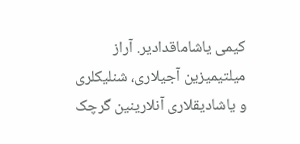کیمی یاشاماقدادیر. آراز میلتیمیزین آجیلاری، شنلیکلری و یاشادیقلاری آنلارینین گرچک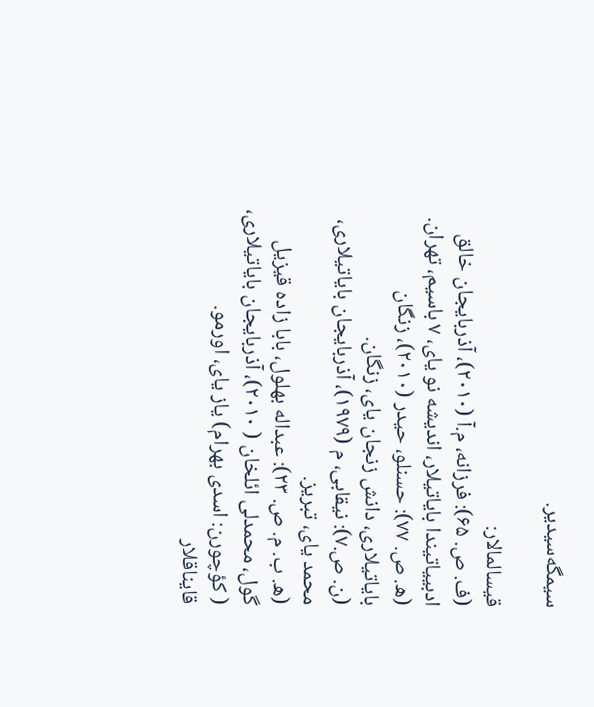سیمگه‌سیدیر.

قیسالمالار:
(ف. ص. ۶۵): فرزانه، م.آ (۲۰۱۰)، آذربایجان خالق ادبییاتیندا بایاتیلار، اندیشه نو یای، ۷ باسیم، تهران.
(ه. ص. ۷۷): حسنلو، حیدر (۲۰۱۰)، زنگان بایاتیلاری، دانش زنجان یای، زنگان.
(ن. ص.۷): نیقابی، م (۱۹۷۹)، آذربایجان بایاتیلاری، محمد یای، تبریز.
(ه. ب. م. ص. ۲۳): عبداله بهلول، بابا زاده قیزیل گول، محمدلی ائلخان ( ۲۰۱۰)، آذربایجان بایاتیلاری، ( کؤچورن: اسدی بهرام) یاز یای، اورمو.
قایناقلار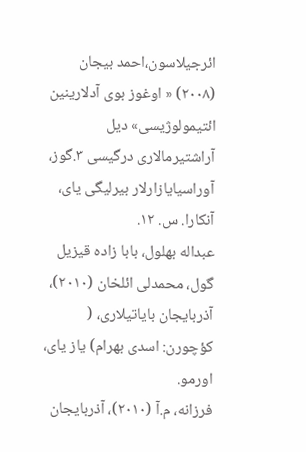ائرجیلاسون،احمد بیجان (۲۰۰۸) « اوغوز بوی آدلارینین ائتیمولوژیسی» دیل آراشتیرمالاری درگیسی ۳.گوز، آوراسیایازارلار بیرلیگی یای، آنکارا. س. ۱۲.
عبداله بهلول، بابا زاده قیزیل گول، محمدلی ائلخان (۲۰۱۰)، آذربایجان بایاتیلاری، ( کؤچورن: اسدی بهرام) یاز یای، اورمو.
فرزانه، م.آ (۲۰۱۰)، آذربایجان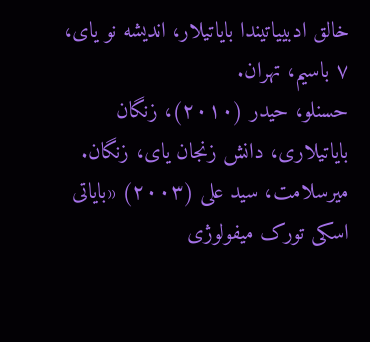خالق ادبییاتیندا بایاتیلار، اندیشه نو یای، ۷ باسیم، تهران.
حسنلو، حیدر (۲۰۱۰)، زنگان بایاتیلاری، دانش زنجان یای، زنگان.
میرسلامت، سید علی (۲۰۰۳) «بایاتی اسکی تورک میفولوژی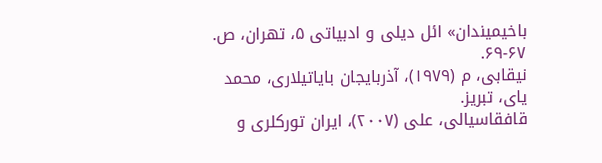باخیمیندان» ائل دیلی و ادبیاتی ۵، تهران، ص. ۶۷-۶۹.
نیقابی، م (۱۹۷۹)، آذربایجان بایاتیلاری، محمد یای، تبریز.
قافقاسیالی، علی (۲۰۰۷)، ایران تورکلری و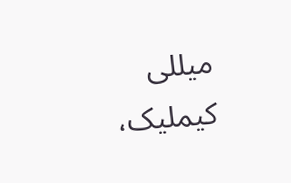میللی کیملیک،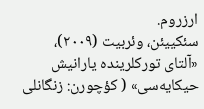ارزروم.
سئکییئن، وئربیت (۲۰۰۹)، «آلتای تورکلرینده یارانیش حیکایه‌سی» ( کؤچورن: زنگانلی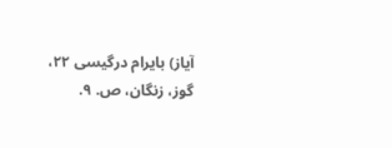آیاز) بایرام درگیسی ۲۲، گوز، زنگان، ص. ۹.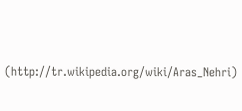(http://tr.wikipedia.org/wiki/Aras_Nehri)